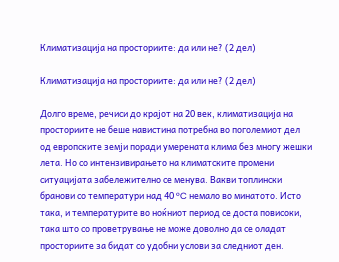Климатизација на просториите: да или не? (2 дел)

Климатизација на просториите: да или не? (2 дел)

Долго време, речиси до крајот на 20 век, климатизација на просториите не беше навистина потребна во поголемиот дел од европските земји поради умерената клима без многу жешки лета. Но со интензивирањето на климатските промени ситуацијата забележително се менува. Вакви топлински бранови со температури над 40 °C немало во минатото. Исто така, и температурите во ноќниот период се доста повисоки, така што со проветрување не може доволно да се оладат просториите за бидат со удобни услови за следниот ден.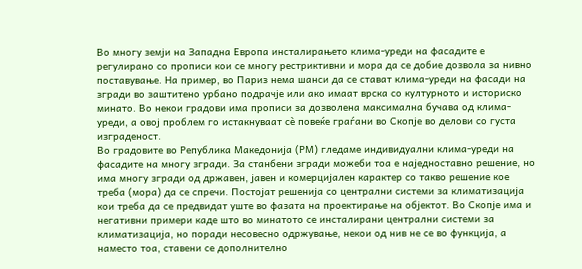Во многу земји на Западна Европа инсталирањето клима-уреди на фасадите е регулирано со прописи кои се многу рестриктивни и мора да се добие дозвола за нивно поставување. На пример, во Париз нема шанси да се стават клима-уреди на фасади на згради во заштитено урбано подрачје или ако имаат врска со културното и историско минато. Во некои градови има прописи за дозволена максимална бучава од клима-уреди, а овој проблем го истакнуваат сѐ повеќе граѓани во Скопје во делови со густа изграденост.
Во градовите во Република Македонија (РМ) гледаме индивидуални клима-уреди на фасадите на многу згради. За станбени згради можеби тоа е наједноставно решение, но има многу згради од државен, јавен и комерцијален карактер со такво решение кое треба (мора) да се спречи. Постојат решенија со централни системи за климатизација кои треба да се предвидат уште во фазата на проектирање на објектот. Во Скопје има и негативни примери каде што во минатото се инсталирани централни системи за климатизација, но поради несовесно одржување, некои од нив не се во функција, а наместо тоа, ставени се дополнително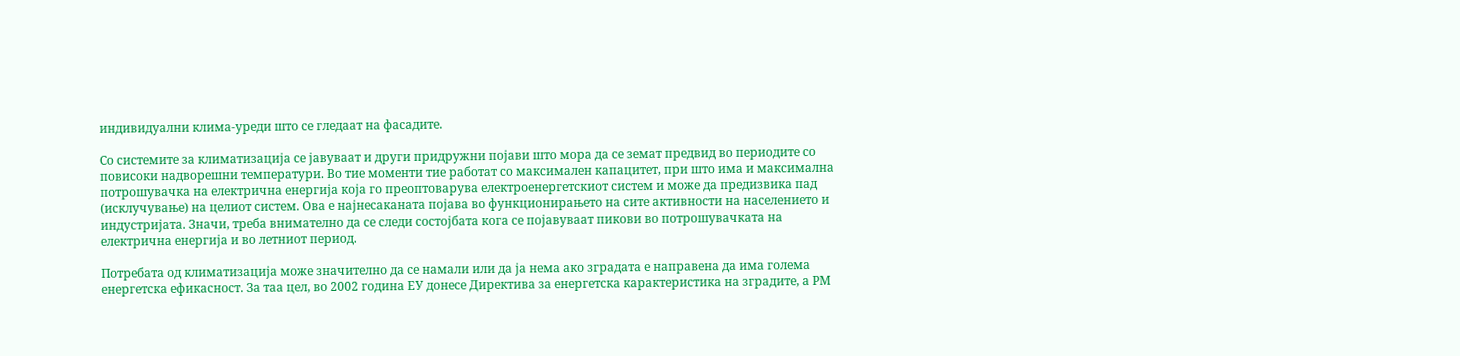индивидуални клима-уреди што се гледаат на фасадите.

Со системите за климатизација се јавуваат и други придружни појави што мора да се земат предвид во периодите со повисоки надворешни температури. Во тие моменти тие работат со максимален капацитет, при што има и максимална потрошувачка на електрична енергија која го преоптоварува електроенергетскиот систем и може да предизвика пад (исклучување) на целиот систем. Ова е најнесаканата појава во функционирањето на сите активности на населението и индустријата. Значи, треба внимателно да се следи состојбата кога се појавуваат пикови во потрошувачката на електрична енергија и во летниот период.

Потребата од климатизација може значително да се намали или да ја нема ако зградата е направена да има голема енергетска ефикасност. За таа цел, во 2002 година ЕУ донесе Директива за енергетска карактеристика на зградите, а РМ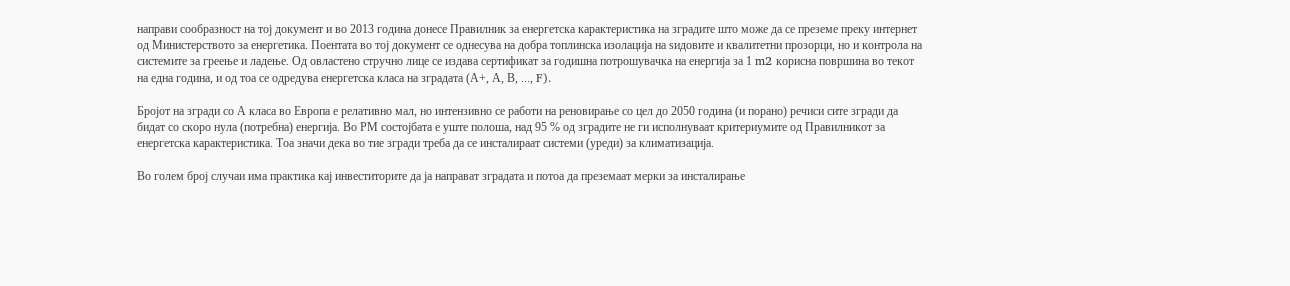направи сообразност на тој документ и во 2013 година донесе Правилник за енергетска карактеристика на зградите што може да се преземе преку интернет од Министерството за енергетика. Поентата во тој документ се однесува на добра топлинска изолација на ѕидовите и квалитетни прозорци, но и контрола на системите за греење и ладење. Од овластено стручно лице се издава сертификат за годишна потрошувачка на енергија за 1 m2 корисна површина во текот на една година, и од тоа се одредува енергетска класа на зградата (А+, А, В, ..., F).

Бројот на згради со А класа во Европа е релативно мал, но интензивно се работи на реновирање со цел до 2050 година (и порано) речиси сите згради да бидат со скоро нула (потребна) енергија. Во РМ состојбата е уште полоша, над 95 % од зградите не ги исполнуваат критериумите од Правилникот за енергетска карактеристика. Тоа значи дека во тие згради треба да се инсталираат системи (уреди) за климатизација.

Во голем број случаи има практика кај инвеститорите да ја направат зградата и потоа да преземаат мерки за инсталирање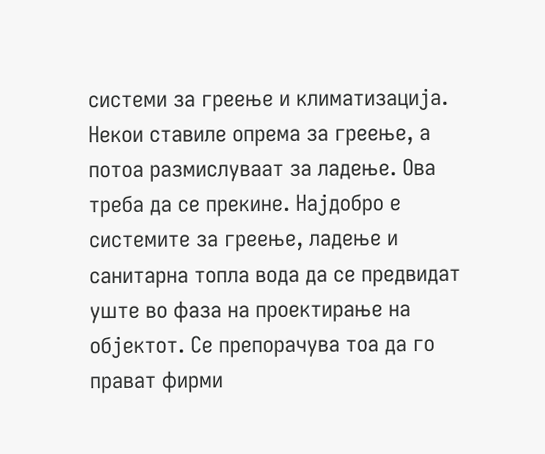системи за греење и климатизација. Некои ставиле опрема за греење, а потоа размислуваат за ладење. Ова треба да се прекине. Најдобро е системите за греење, ладење и санитарна топла вода да се предвидат уште во фаза на проектирање на објектот. Се препорачува тоа да го прават фирми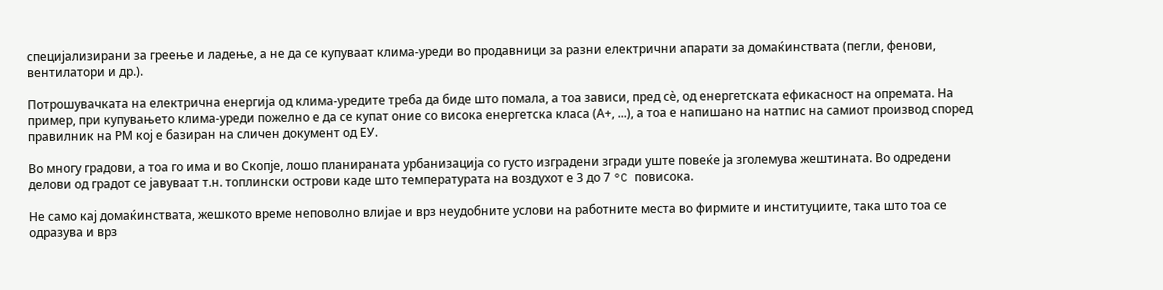специјализирани за греење и ладење, а не да се купуваат клима-уреди во продавници за разни електрични апарати за домаќинствата (пегли, фенови, вентилатори и др.).

Потрошувачката на електрична енергија од клима-уредите треба да биде што помала, а тоа зависи, пред сѐ, од енергетската ефикасност на опремата. На пример, при купувањето клима-уреди пожелно е да се купат оние со висока енергетска класа (А+, ...), а тоа е напишано на натпис на самиот производ според правилник на РМ кој е базиран на сличен документ од ЕУ.

Во многу градови, а тоа го има и во Скопје, лошо планираната урбанизација со густо изградени згради уште повеќе ја зголемува жештината. Во одредени делови од градот се јавуваат т.н. топлински острови каде што температурата на воздухот е 3 до 7 °C повисока.

Не само кај домаќинствата, жешкото време неповолно влијае и врз неудобните услови на работните места во фирмите и институциите, така што тоа се одразува и врз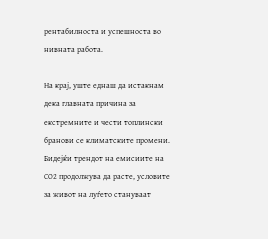рентабилноста и успешноста во нивната работа.

На крај, уште еднаш да истакнам дека главната причина за екстремните и чести топлински бранови се климатските промени. Бидејќи трендот на емисиите на СО2 продолжува да расте, условите за живот на луѓето стануваат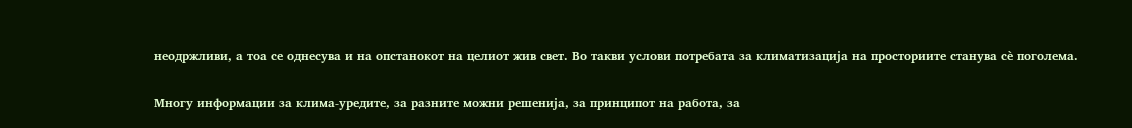неодржливи, а тоа се однесува и на опстанокот на целиот жив свет. Во такви услови потребата за климатизација на просториите станува сѐ поголема.

Многу информации за клима-уредите, за разните можни решенија, за принципот на работа, за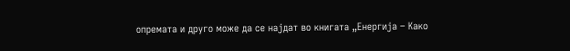опремата и друго може да се најдат во книгата „Енергија – Како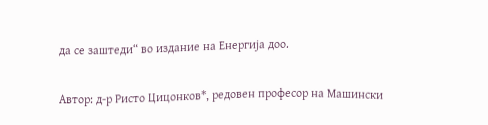да се заштеди“ во издание на Енергија доо.

Автор: д-р Ристо Цицонков*, редовен професор на Машински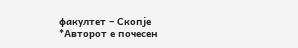факултет – Скопје
*Авторот е почесен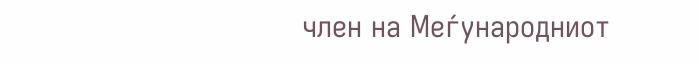член на Меѓународниот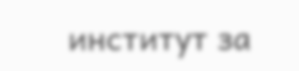институт за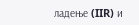ладење (IIR) и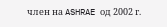член на ASHRAE од 2002 г.